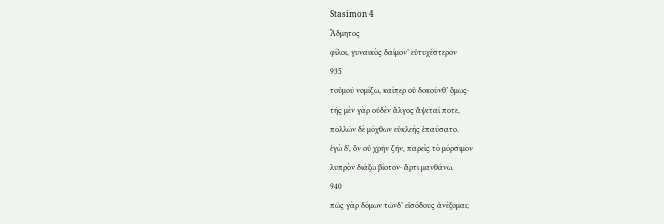Stasimon 4
Ἄδμητος
φίλοι, γυναικὸς δαίμον’ εὐτυχέστερον
935
τοὐμοῦ νομίζω, καίπερ οὐ δοκοῦνθ’ ὅμως·
τῆς μὲν γὰρ οὐδὲν ἄλγος ἅψεταί ποτε,
πολλῶν δὲ μόχθων εὐκλεὴς ἐπαύσατο.
ἐγὼ δʼ, ὃν οὐ χρῆν ζῆν, παρεὶς τὸ μόρσιμον
λυπρὸν διάξω βίοτον· ἄρτι μανθάνω.
940
πῶς γὰρ δόμων τῶνδ’ εἰσόδους ἀνέξομαι;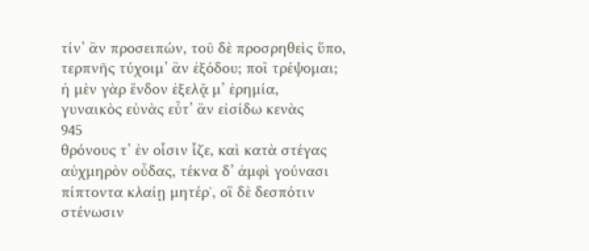τίν’ ἂν προσειπών, τοῦ δὲ προσρηθεὶς ὕπο,
τερπνῆς τύχοιμ’ ἂν ἐξόδου; ποῖ τρέψομαι;
ἡ μὲν γὰρ ἔνδον ἐξελᾷ μ’ ἐρημία,
γυναικὸς εὐνὰς εὖτ’ ἂν εἰσίδω κενὰς
945
θρόνους τ’ ἐν οἷσιν ἷζε, καὶ κατὰ στέγας
αὐχμηρὸν οὖδας, τέκνα δ’ ἀμφὶ γούνασι
πίπτοντα κλαίῃ μητέρʼ, οἳ δὲ δεσπότιν
στένωσιν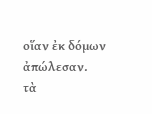οἵαν ἐκ δόμων ἀπώλεσαν.
τὰ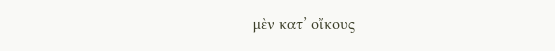μὲν κατ’ οἴκους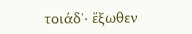τοιάδʼ· ἔξωθεν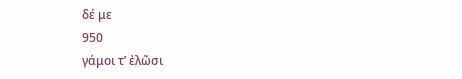δέ με
950
γάμοι τ’ ἐλῶσι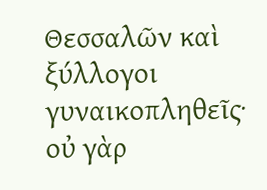Θεσσαλῶν καὶ ξύλλογοι
γυναικοπληθεῖς· οὐ γὰρ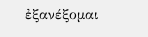ἐξανέξομαι